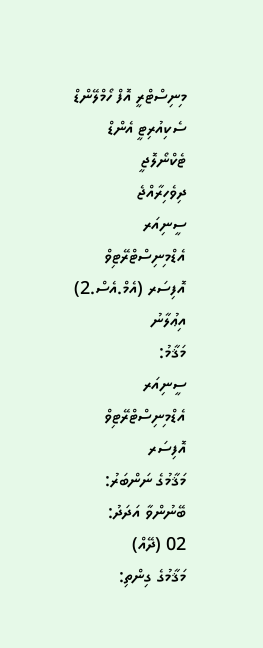މިނިސްޓްރީ އޮފް ހޯމްލޭންޑް ސެކިއުރިޓީ އެންޑް ޓެކްނޯލޮޖީ
ދިވެހިރާއްޖެ
ސީނިއަރ އެޑްމިނިސްޓްރޭޓިވް އޮފިސަރ (އެމް.އެސް.2)
އިޢުލާނު
މަޤާމު:
ސީނިއަރ އެޑްމިނިސްޓްރޭޓިވް އޮފިސަރ
މަޤާމުގެ ނަންބަރު:
ބޭނުންވާ އަދަދު:
02 (ދޭއް)
މަޤާމުގެ ގިންތި: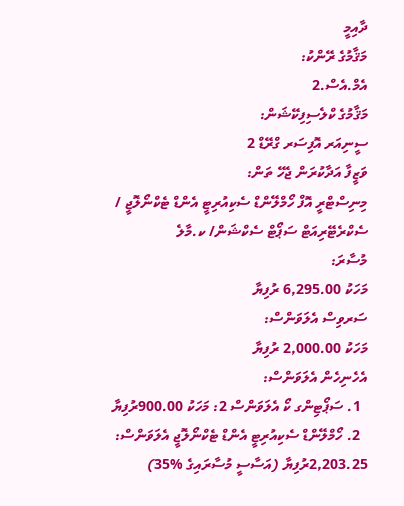ދާއިމީ
މަޤާމުގެ ރޭންކު:
އެމް.އެސް.2
މަޤާމުގެ ކްލެސިފިކޭޝަން:
ސީނިއަރ އޮފިސަރ ގްރޭޑް 2
ވަޒީފާ އަދާކުރަން ޖެހޭ ތަން:
މިނިސްޓްރީ އޮފް ހޯމްލޭންޑް ސެކިއުރިޓީ އެންޑް ޓެކްނޯލޮޖީ / ސެކްރެޓޭރިއަޓް ސަޕޯޓް ސެކްޝަން/ ކ.މާލެ
މުސާރަ:
މަހަކު 6,295.00 ރުފިޔާ
ސަރވިސް އެލަވަންސް:
މަހަކު 2,000.00 ރުފިޔާ
އެހެނިހެން އެލަވަންސް:
  1. ސަޕޯޓިންގ ކޯ އެލަވަންސް 2: މަހަކު 900.00ރުފިޔާ
  2. ހޯމްލޭންޑް ސެކިއުރިޓީ އެންޑް ޓެކްނޯލޮޖީ އެލަވަންސް: 2,203.25ރުފިޔާ (އަސާސީ މުސާރައިގެ %35)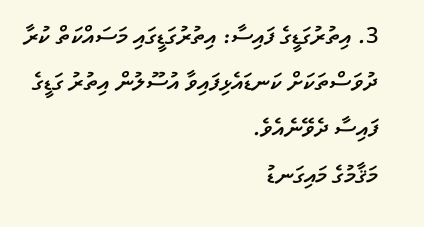3. އިތުރުގަޑީގެ ފައިސާ: އިތުރުގަޑީގައި މަސައްކަތް ކުރާ ދުވަސްތަކަށް ކަނޑައެޅިފައިވާ އުސޫލުން އިތުރު ގަޑީގެ ފައިސާ ދެވޭނެއެވެ.
މަޤާމުގެ މައިގަނޑު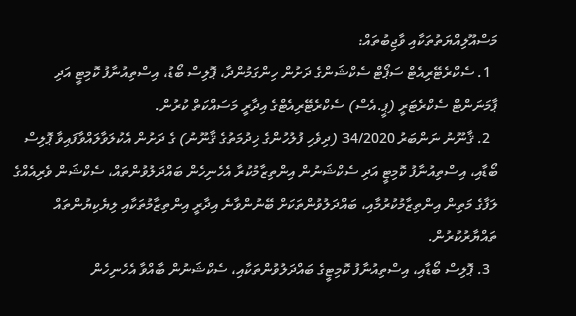މަސްއޫލިއްޔަތުތަކާއި ވާޖިބުތައް:
  1. ސެކްރެޓޭރިއެޓް ސަޕޯޓް ސެކްޝަންގެ ދަށުން ހިންގަމުންދާ، ޕޮލިސް ބޯޑު، އިސްތިއުނާފު ކޮމިޓީ އަދި ޕާމަނަންޓް ސެކްރެޓަރީ (ޕީ.އެސް) ސެކްރެޓޭރިއެޓްގެ އިދާރީ މަސައްކަތް ކުރުން.
  2. ޤާނޫނު ނަންބަރު 34/2020 (ދިވެހި ފުލުހުންގެ ޚިދުމަތުގެ ޤާނޫނު) ގެ ދަށުން އެކުލަވާލައްވާފައިވާ ޕޮލިސް ބޯޑާއި، އިސްތިއުނާފު ކޮމިޓީ އަދި ސެކްޝަނުން އިންތިޒާމުކުރާ އެހެނިހެން ބައްދަލުވުންތައް، ސެކްޝަން ވެރިއެއްގެ ލަފާގެ މަތިން އިންތިޒާމުކުރުމާއި، ބައްދަލުވުންތަކަށް ބޭނުންވާނެ އިދާރީ އިންތިޒާމުތަކާއި ލިޔެކިޔުންތައް ތައްޔާރުކުރުން.
  3. ޕޮލިސް ބޯޑާއި، އިސްތިއުނާފު ކޮމިޓީގެ ބައްދަލުވުންތަކާއި، ސެކްޝަނުން ބާއްވާ އެހެނިހެން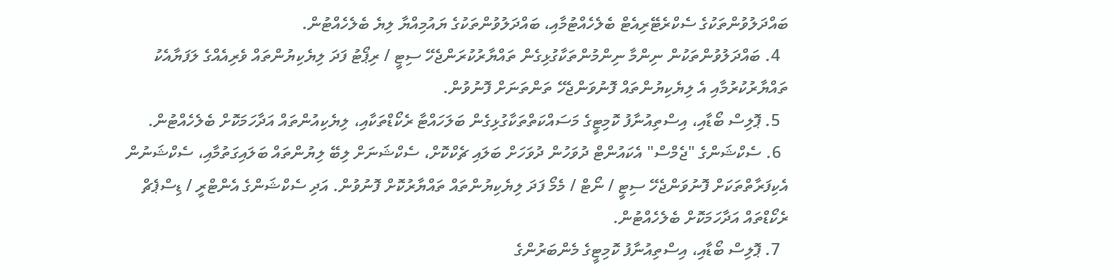ބައްދަލުވުންތަކުގެ ސެކްރެޓޭރިއެޓް ބެލެހެއްޓުމާއި، ބައްދަލުވުންތަކުގެ ޔައުމިއްޔާ ލިޔެ ބެލެހެއްޓުން.
  4. ބައްދަލުވުންތަކުން ނިންމާ ނިންމުންތަކާގުޅިގެން ތައްޔާރުކުރަންޖެހޭ ސިޓީ / ރިޕޯޓު ފަދަ ލިޔެކިޔުންތައް ވެރިއެއްގެ ލަފަޔާއެކު ތައްޔާރުކުރުމާއި އެ ލިޔެކިޔުންތައް ފޮނުވަންޖެހޭ ތަންތަނަށް ފޮނުވުން.
  5. ޕޮލިސް ބޯޑާއި، އިސްތިއުނާފު ކޮމިޓީގެ މަސައްކަތްތަކާގުޅިގެން ބަލަހައްޓާ ރެކޯޑްތަކާއި، ލިޔެކިއުންތައް އަދާހަމަކޮށް ބެލެހެއްޓުން.
  6. ސެކްޝަންގެ "ޖެމްސް" އެކައުންޓް ދުވަހުން ދުވަހަށް ބަލައި ޗެކްކޮށް، ސެކްޝަނަށް ލިބޭ ލިޔުންތައް ބަލައިގަތުމާއި، ސެކްޝަނުން އެކިފަރާތްތަކަށް ފޮނުވަންޖެހޭ ސިޓީ / ނޯޓް / މެމޯ ފަދަ ލިޔެކިޔުންތައް ތައްޔާރުކޮށް ފޮނުވުން. އަދި ސެކްޝަންގެ އެންޓްރީ / ޑިސްޕެޗް ރެކޯޑްތައް އަދާހަމަކޮށް ބެލެހެއްޓުން.
  7. ޕޮލިސް ބޯޑާއި، އިސްތިއުނާފު ކޮމިޓީގެ މެންބަރުންގެ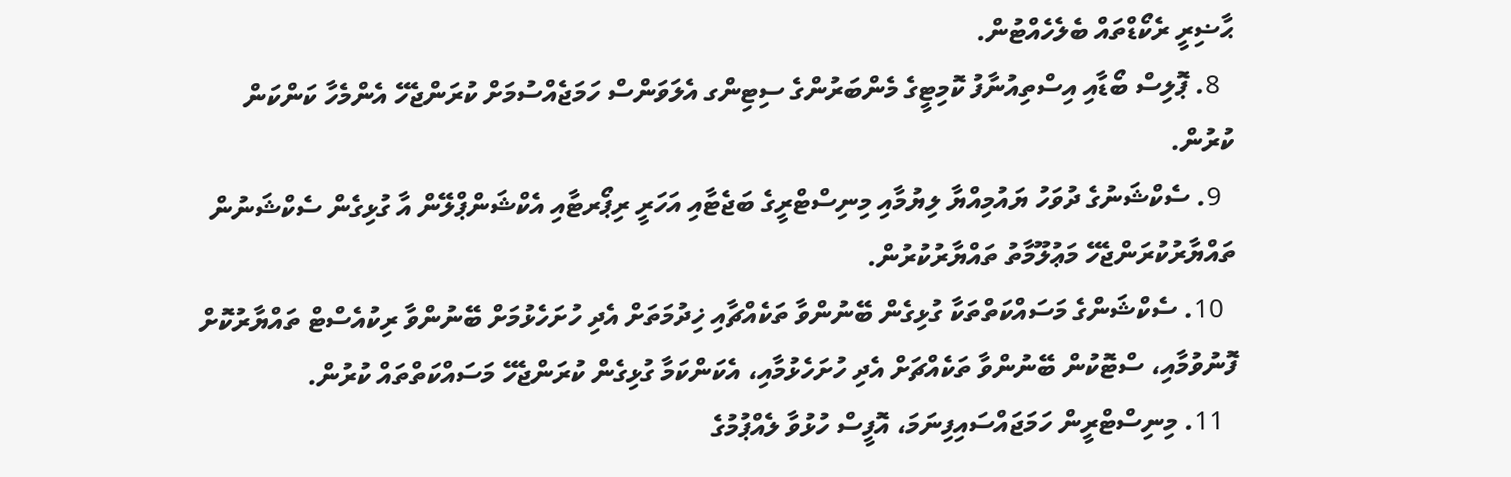ޙާޟިރީ ރެކޯޑްތައް ބެލެހެއްޓުން.
  8. ޕޮލިސް ބޯޑާއި އިސްތިއުނާފު ކޮމިޓީގެ މެންބަރުންގެ ސިޓިންގ އެލަވަންސް ހަމަޖެއްސުމަށް ކުރަންޖެހޭ އެންމެހާ ކަންކަން ކުރުން.
  9. ސެކްޝަނުގެ ދުވަހު ޔައުމިއްޔާ ލިޔުމާއި މިނިސްޓްރީގެ ބަޖެޓާއި އަހަރީ ރިޕޯރޓާއި އެކްޝަންޕްލޭން އާ ގުޅިގެން ސެކްޝަނުން ތައްޔާރުކުރަންޖެހޭ މަޢުލޫމާތު ތައްޔާރުކުރުން.
  10. ސެކްޝަންގެ މަސައްކަތްތަކާ ގުޅިގެން ބޭނުންވާ ތަކެއްޗާއި ޚިދުމަތަށް އެދި ހުށަހެޅުމަށް ބޭނުންވާ ރިކުއެސްޓް ތައްޔާރުކޮށް ފޮނުވުމާއި، ސްޓޮކުން ބޭނުންވާ ތަކެއްޗަށް އެދި ހުށަހެޅުމާއި، އެކަންކަމާ ގުޅިގެން ކުރަންޖެހޭ މަސައްކަތްތައް ކުރުން.
  11. މިނިސްޓްރީން ހަމަޖައްސައިފިނަމަ، އޮފީސް ހުޅުވާ ލެއްޕުމުގެ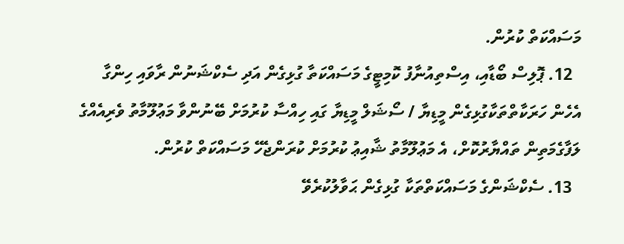މަސައްކަތް ކުރުން.
  12. ޕޮލިސް ބޯޑާއި، އިސްތިއުނާފު ކޮމިޓީގެ މަސައްކަތާ ގުޅިގެން އަދި ސެކްޝަނުން ރާވައި ހިންގާ އެހެން ހަރަކާތްތަކާގުޅިގެން މީޑިޔާ / ސޯޝަލް މީޑިޔާ ގައި ހިއްސާ ކުރުމަށް ބޭނުންވާ މަޢުލޫމާތު ވެރިއެއްގެ ލަފާގެމަތިން ތައްޔާރުކޮށް، އެ މަޢުލޫމާތު ޝާއިޢު ކުރުމަށް ކުރަންޖެހޭ މަސައްކަތް ކުރުން.
  13. ސެކްޝަންގެ މަސައްކަތްތަކާ ގުޅިގެން ޙަވާލުކުރެވޭ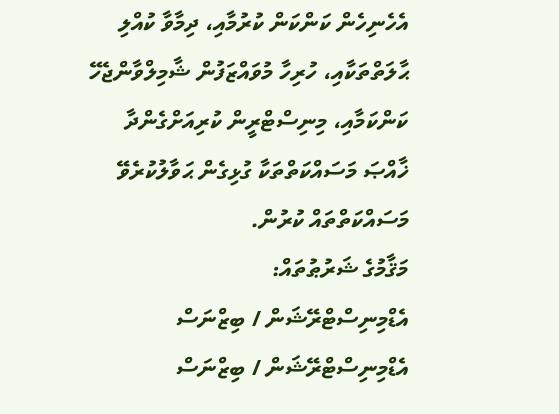އެހެނިހެން ކަންކަން ކުރުމާއި، ދިމާވާ ކުއްލި ޙާލަތްތަކާއި، ހުރިހާ މުވައްޒަފުން ޝާމިލްވާންޖެހޭ ކަންކަމާއި، މިނިސްޓްރީން ކުރިއަށްގެންދާ ޚާއްޞަ މަސައްކަތްތަކާ ގުޅިގެން ޙަވާލުކުރެވޭ މަސައްކަތްތައް ކުރުން.
މަޤާމުގެ ޝަރުޠުތައް:
އެޑްމިނިސްޓްރޭޝަން / ބިޒްނަސް އެޑްމިނިސްޓްރޭޝަން / ބިޒްނަސް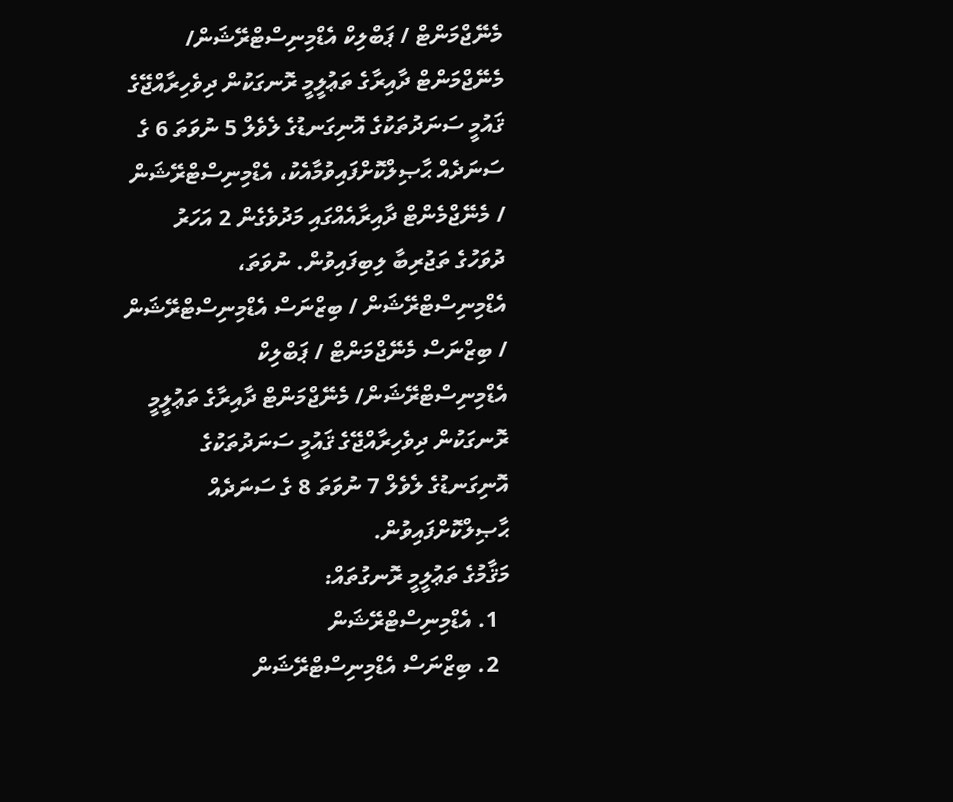މެނޭޖްމަންޓް / ޕަބްލިކް އެޑްމިނިސްޓްރޭޝަން/ މެނޭޖްމަންޓް ދާއިރާގެ ތަޢުލީމީ ރޮނގަކުން ދިވެހިރާއްޖޭގެ ޤައުމީ ސަނަދުތަކުގެ އޮނިގަނޑުގެ ލެވެލް 5 ނުވަތަ 6 ގެ ސަނަދެއް ޙާޞިލްކޮށްފައިވުމާއެކު، އެޑްމިނިސްޓްރޭޝަން / މެނޭޖްމެންޓް ދާއިރާއެއްގައި މަދުވެގެން 2 އަހަރު ދުވަހުގެ ތަޖުރިބާ ލިބިފައިވުން. ނުވަތަ،
އެޑްމިނިސްޓްރޭޝަން / ބިޒްނަސް އެޑްމިނިސްޓްރޭޝަން / ބިޒްނަސް މެނޭޖްމަންޓް / ޕަބްލިކް އެޑްމިނިސްޓްރޭޝަން/ މެނޭޖްމަންޓް ދާއިރާގެ ތަޢުލީމީ ރޮނގަކުން ދިވެހިރާއްޖޭގެ ޤައުމީ ސަނަދުތަކުގެ އޮނިގަނޑުގެ ލެވެލް 7 ނުވަތަ 8 ގެ ސަނަދެއް ޙާޞިލްކޮށްފައިވުން.
މަޤާމުގެ ތަޢުލީމީ ރޮނގުތައް:
  1. އެޑްމިނިސްޓްރޭޝަން
  2. ބިޒްނަސް އެޑްމިނިސްޓްރޭޝަން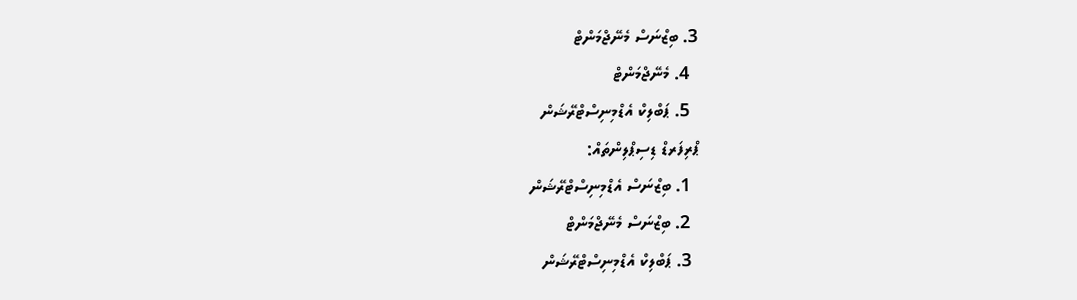3. ބިޒްނަސް މެނޭޖްމަންޓް
  4. މެނޭޖްމަންޓް
  5. ޕަބްލިކް އެޑްމިނިސްޓްރޭޝަން
ޕްރިފަރޑް ޑިސިޕްލިންތައް:
  1. ބިޒްނަސް އެޑްމިނިސްޓްރޭޝަން
  2. ބިޒްނަސް މެނޭޖްމަންޓް
  3. ޕަބްލިކް އެޑްމިނިސްޓްރޭޝަން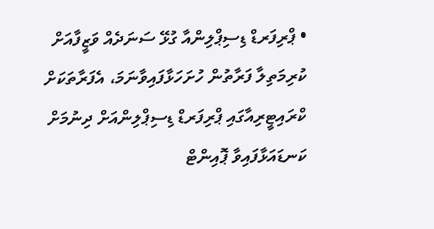• ޕްރިފަރޑް ޑިސިޕްލިންއާ ގުޅޭ ސަނަދެއް ވަޒީފާއަށް ކުރިމަތިލާ ފަރާތުން ހުށަހަޅާފައިވާނަމަ، އެފަރާތަކަށް ކްރައިޓީރިއާގައި ޕްރިފަރޑް ޑިސިޕްލިންއަށް ދިނުމަށް ކަނޑައަޅާފައިވާ ޕޮއިންޓް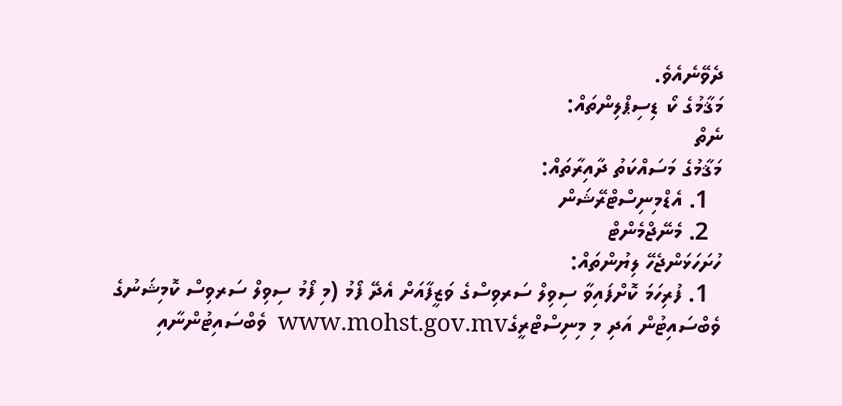ދެވޭނެއެވެ.
މަޤާމުގެ ކޯ ޑިސިޕްލިންތައް:
ނެތް
މަޤާމުގެ މަސައްކަތު ދާއިރާތައް:
  1. އެޑްމިނިސްޓްރޭޝަން
  2. މެނޭޖްމެންޓް
ހުށަހަޅަންޖެހޭ ލިޔުންތައް:
  1. ފުރިހަމަ ކޮށްފައިވާ ސިވިލް ސަރވިސްގެ ވަޒީފާއަށް އެދޭ ފޯމު (މި ފޯމު ސިވިލް ސަރވިސް ކޮމިޝަނުގެ ވެބްސައިޓުން އަދި މި މިނިސްޓްރީގެwww.mohst.gov.mv  ވެބްސައިޓުންނާއި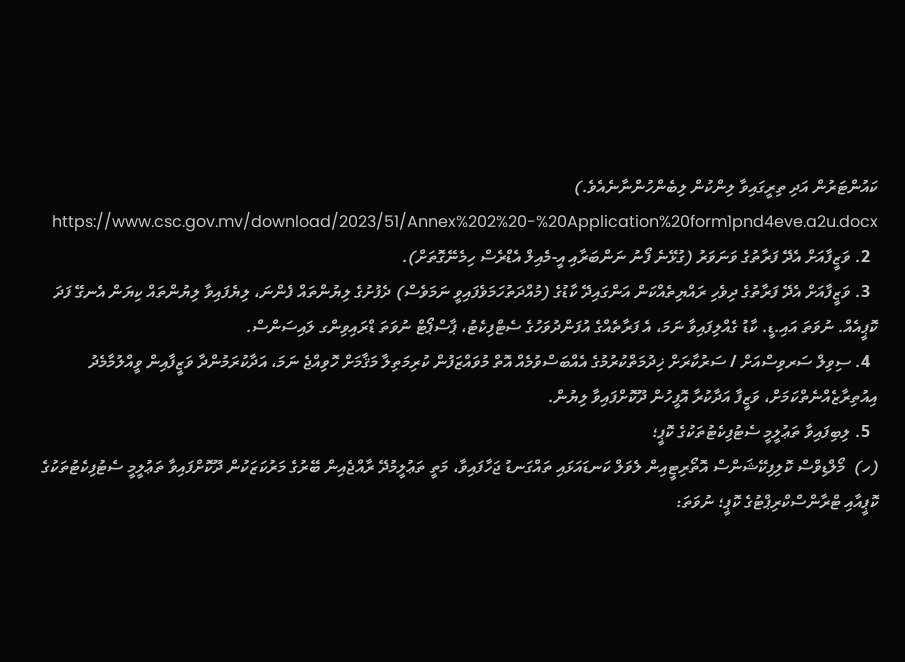ކައުންޓަރުން އަދި ތިރީގައިވާ ލިންކުން ލިބެންހުންނާނެއެވެ.) https://www.csc.gov.mv/download/2023/51/Annex%202%20-%20Application%20form1pnd4eve.a2u.docx
  2. ވަޒީފާއަށް އެދޭ ފަރާތުގެ ވަނަވަރު (ގުޅޭނެ ފޯނު ނަންބަރާއި އީ-މެއިލް އެޑްރެސް ހިމެނޭގޮތަށް).
  3. ވަޒީފާއަށް އެދޭ ފަރާތުގެ ދިވެހި ރައްޔިތެއްކަން އަންގައިދޭ ކާޑުގެ (މުއްދަތުހަމަވެފައިވީ ނަމަވެސް) ދެފުށުގެ ލިޔުންތައް ފެންނަ، ލިޔެފައިވާ ލިޔުންތައް ކިޔަން އެނގޭ ފަދަ ކޮޕީއެއް. ނުވަތަ އައި.ޑީ. ކާޑު ގެއްލިފައިވާ ނަމަ، އެ ފަރާތެއްގެ އުފަންދުވަހުގެ ސެޓްފިކެޓު، ޕާސްޕޯޓް ނުވަތަ ޑްރައިވިންގ ލައިސަންސް.
  4. ސިވިލް ސަރވިސްއަށް / ސަރުކާރަށް ޚިދުމަތްކުރުމުގެ އެއްބަސްވުމެއް އޮތް މުވައްޒަފުން ކުރިމަތިލާ މަޤާމަށް ހޮވިއްޖެ ނަމަ، އަދާކުރަމުންދާ ވަޒީފާއިން ވީއްލުމާމެދު އިއުތިރާޒެއްނެތްކަމަށް، ވަޒީފާ އަދާކުރާ އޮފީހުން ދޫކޮށްފައިވާ ލިޔުން.
  5. ލިބިފައިވާ ތަޢުލީމީ ސެޓުފިކެޓުތަކުގެ ކޮޕީ؛
(ހ)  މޯލްޑިވްސް ކޮލިފިކޭޝަންސް އޮތޯރިޓީއިން ލެވަލް ކަނޑައަޅައި ތައްގަނޑު ޖަހާފައިވާ، މަތީ ތަޢުލީމުދޭ ރާއްޖެއިން ބޭރުގެ މަރުކަޒަކުން ދޫކޮށްފައިވާ ތަޢުލީމީ ސެޓުފިކެޓުތަކުގެ ކޮޕީއާއި ޓްރާންސްކްރިޕްޓުގެ ކޮޕީ؛ ނުވަތަ: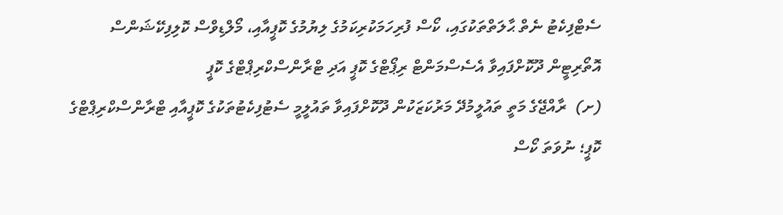ސެޓްފިކެޓު ނެތް ޙާލަތްތަކުގައި، ކޯސް ފުރިހަމަކުރިކަމުގެ ލިޔުމުގެ ކޮޕީއާއި، މޯލްޑިވްސް ކޮލިފިކޭޝަންސް އޮތޯރިޓީން ދޫކޮށްފައިވާ އެސެސްމަންޓް ރިޕޯޓްގެ ކޮޕީ އަދި ޓްރާންސްކްރިޕްޓްގެ ކޮޕީ
(ށ)  ރާއްޖޭގެ މަތީ ތައުލީމުދޭ މަރުކަޒަކުން ދޫކޮށްފައިވާ ތައުލީމީ ސެޓުފިކެޓުތަކުގެ ކޮޕީއާއި ޓްރާންސްކްރިޕްޓްގެ ކޮޕީ؛ ނުވަތަ ކޯސް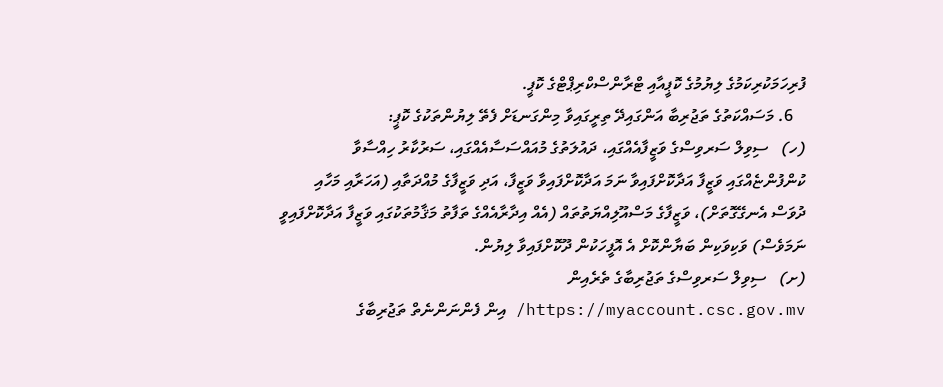ފުރިހަމަކުރިކަމުގެ ލިޔުމުގެ ކޮޕީއާއި ޓްރާންސްކްރިޕްޓްގެ ކޮޕީ.
   6. މަސައްކަތުގެ ތަޖުރިބާ އަންގައިދޭ ތިރީގައިވާ މިންގަނޑަށް ފެތޭ ލިޔުންތަކުގެ ކޮޕީ:
(ހ)   ސިވިލް ސަރވިސްގެ ވަޒީފާއެއްގައި، ދައުލަތުގެ މުއައްސަސާއެއްގައި، ސަރުކާރު ހިއްސާވާ ކުންފުންޏެއްގައި ވަޒީފާ އަދާކޮށްފައިވާ ނަމަ އަދާކޮށްފައިވާ ވަޒީފާ، އަދި ވަޒީފާގެ މުއްދަތާއި (އަހަރާއި މަހާއި ދުވަސް އެނގޭގޮތަށް)، ވަޒީފާގެ މަސްއޫލިއްޔަތުތައް (އެއް އިދާރާއެއްގެ ތަފާތު މަޤާމުތަކުގައި ވަޒީފާ އަދާކޮށްފައިވީ ނަމަވެސް) ވަކިވަކިން ބަޔާންކޮށް އެ އޮފީހަކުން ދޫކޮށްފައިވާ ލިޔުން.
(ށ)   ސިވިލް ސަރވިސްގެ ތަޖުރިބާގެ ތެރެއިން https://myaccount.csc.gov.mv/ އިން ފެންނަންނެތް ތަޖުރިބާގެ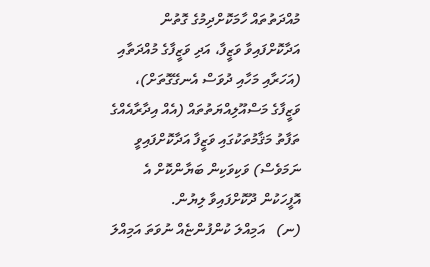މުއްދަތުތައް ހާމަކޮށްދިމުގެ ގޮތުން އަދާކޮށްފައިވާ ވަޒީފާ، އަދި ވަޒީފާގެ މުއްދަތާއި (އަހަރާއި މަހާއި ދުވަސް އެނގޭގޮތަށް)، ވަޒީފާގެ މަސްއޫލިއްޔަތުތައް (އެއް އިދާރާއެއްގެ ތަފާތު މަޤާމުތަކުގައި ވަޒީފާ އަދާކޮށްފައިވީ ނަމަވެސް) ވަކިވަކިން ބަޔާންކޮށް އެ އޮފީހަކުން ދޫކޮށްފައިވާ ލިޔުން.
(ނ)   އަމިއްލަ ކުންފުންޏެއް ނުވަތަ އަމިއްލަ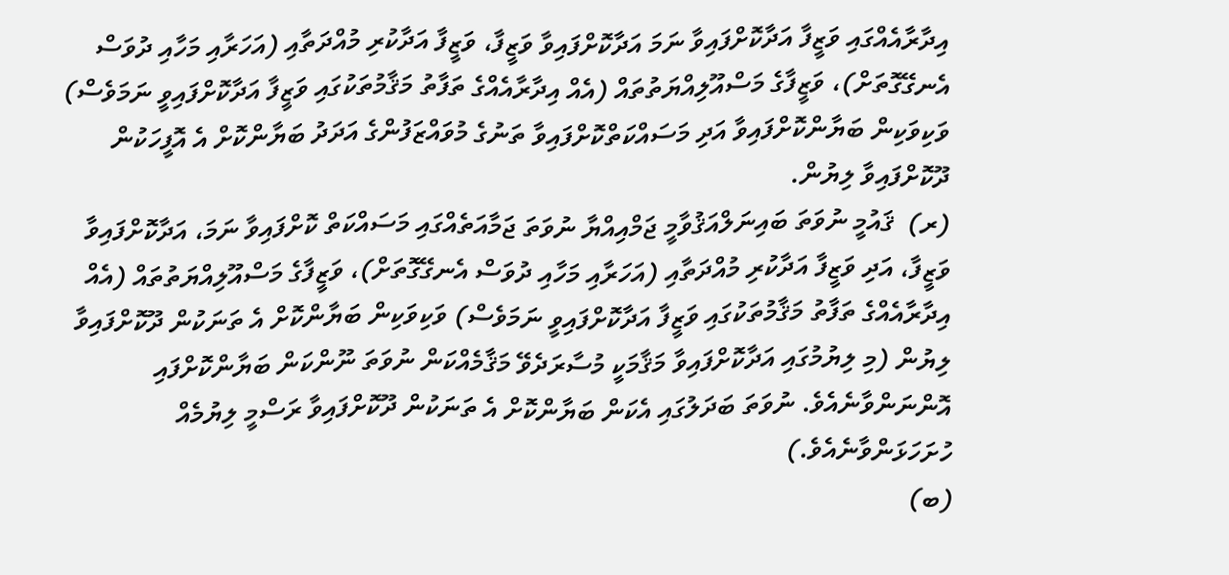އިދާރާއެއްގައި ވަޒީފާ އަދާކޮށްފައިވާ ނަމަ އަދާކޮށްފައިވާ ވަޒީފާ، ވަޒީފާ އަދާކުރި މުއްދަތާއި (އަހަރާއި މަހާއި ދުވަސް އެނގޭގޮތަށް)، ވަޒީފާގެ މަސްއޫލިއްޔަތުތައް (އެއް އިދާރާއެއްގެ ތަފާތު މަޤާމުތަކުގައި ވަޒީފާ އަދާކޮށްފައިވީ ނަމަވެސް) ވަކިވަކިން ބަޔާންކޮށްފައިވާ އަދި މަސައްކަތްކޮށްފައިވާ ތަނުގެ މުވައްޒަފުންގެ އަދަދު ބަޔާންކޮށް އެ އޮފީހަކުން ދޫކޮށްފައިވާ ލިޔުން.
(ރ)  ޤައުމީ ނުވަތަ ބައިނަލްއަޤުވާމީ ޖަމްއިއްޔާ ނުވަތަ ޖަމާއަތެއްގައި މަސައްކަތް ކޮށްފައިވާ ނަމަ، އަދާކޮށްފައިވާ ވަޒީފާ، އަދި ވަޒީފާ އަދާކުރި މުއްދަތާއި (އަހަރާއި މަހާއި ދުވަސް އެނގޭގޮތަށް)، ވަޒީފާގެ މަސްއޫލިއްޔަތުތައް (އެއް އިދާރާއެއްގެ ތަފާތު މަޤާމުތަކުގައި ވަޒީފާ އަދާކޮށްފައިވީ ނަމަވެސް) ވަކިވަކިން ބަޔާންކޮށް އެ ތަނަކުން ދޫކޮށްފައިވާ ލިޔުން (މި ލިޔުމުގައި އަދާކޮށްފައިވާ މަޤާމަކީ މުސާރަދެވޭ މަޤާމެއްކަން ނުވަތަ ނޫންކަން ބަޔާންކޮށްފައި އޮންނަންވާނެއެވެ. ނުވަތަ ބަދަލުގައި އެކަން ބަޔާންކޮށް އެ ތަނަކުން ދޫކޮށްފައިވާ ރަސްމީ ލިޔުމެއް ހުށަހަޅަންވާނެއެވެ.)
(ބ)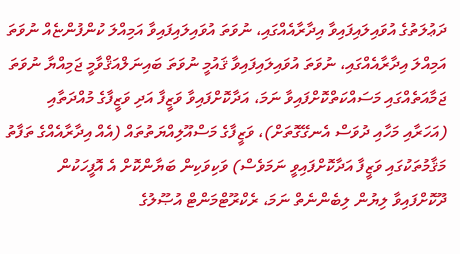ދަޢުލަތުގެ އުވައިލައިފައިވާ އިދާރާއެއްގައި، ނުވަތަ އުވައިލައިފައިވާ އަމިއްލަ ކުންފުންޏެއް ނުވަތަ އަމިއްލަ އިދާރާއެއްގައި، ނުވަތަ އުވައިލައިފައިވާ ޤައުމީ ނުވަތަ ބައިނަލްއަޤްވާމީ ޖަމިއްޔާ ނުވަތަ ޖަމާއަތެއްގައި މަސައްކަތްކޮށްފައިވާ ނަމަ، އަދާކޮށްފައިވާ ވަޒީފާ އަދި ވަޒީފާގެ މުއްދަތާއި (އަހަރާއި މަހާއި ދުވަސް އެނގޭގޮތަށް)، ވަޒީފާގެ މަސްއޫލިއްޔަތުތައް (އެއް އިދާރާއެއްގެ ތަފާތު މަޤާމުތަކުގައި ވަޒީފާ އަދާކޮށްފައިވީ ނަމަވެސް) ވަކިވަކިން ބަޔާންކޮށް އެ އޮފީހަކުން ދޫކޮށްފައިވާ ލިޔުން ލިބެންނެތް ނަމަ، ރެކްރޫޓްމަންޓް އުޞޫލުގެ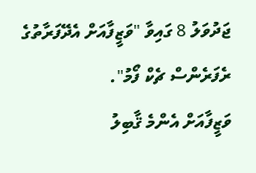ޖަދުވަލު 8 ގައިވާ "ވަޒީފާއަށް އެދޭފަރާތުގެ ރެފަރެންސް ޗެކް ފޯމު".
ވަޒީފާއަށް އެންމެ ޤާބިލު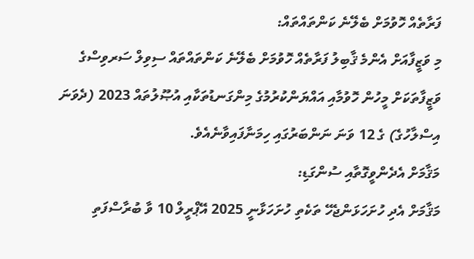ފަރާތެއް ހޮވުމަށް ބެލޭނެ ކަންތައްތައް:
މި ވަޒީފާއަށް އެންމެ ޤާބިލު ފަރާތެއް ހޮވުމަށް ބެލޭނެ ކަންތައްތައް ސިވިލް ސަރވިސްގެ ވަޒީފާތަކަށް މީހުން ހޮވުމާއި އައްޔަންކުރުމުގެ މިންގަނޑުތަކާއި އުޞޫލުތައް 2023 (ދެވަނަ އިސްލާހުގެ) ގެ 12 ވަނަ ނަންބަރުގައި ހިމަނާފައިވާނެއެވެ.
މަޤާމަށް އެދެންވީގޮތާއި ސުންގަޑި:
މަޤާމަށް އެދި ހުށަހަޅަންޖެހޭ ތަކެތި ހުށަހަޅާނީ 2025 އޭޕްރީލް 10 ވާ ބުރާސްފަތި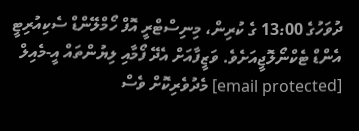ދުވަހުގެ 13:00 ގެ ކުރިން، މިނިސްޓްރީ އޮފް ހޯމްލޭންޑް ސެކިއުރިޓީ އެންޑް ޓެކްނޯލޮޖީއަށެވެ. ވަޒީފާއަށް އެދޭ ފޯމާއި ލިޔުންތައް އީ-މެއިލް [email protected] މެދުވެރިކޮށް ވެސް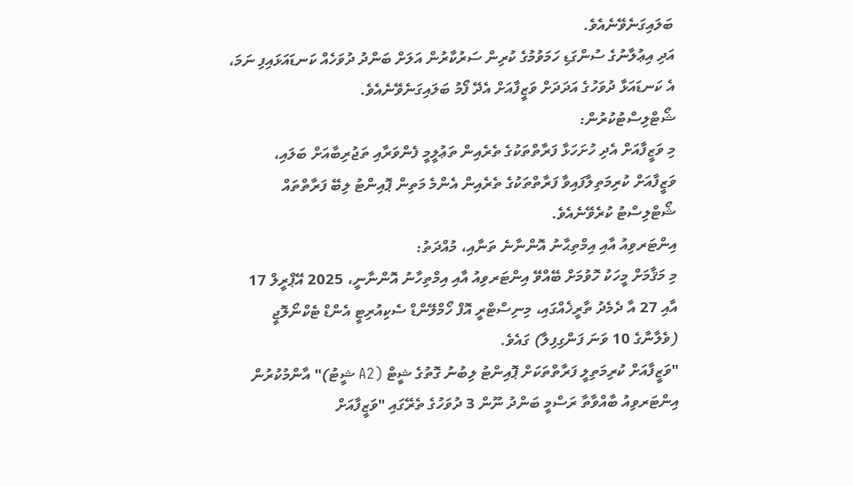ބަލައިގަނެވޭނެއެވެ.
އަދި އިޢުލާނުގެ ސުންގަޑި ހަމަވުމުގެ ކުރިން ސަރުކާރުން އަލަށް ބަންދު ދުވަހެއް ކަނޑައަޅައިފި ނަމަ، އެ ކަނޑައަޅާ ދުވަހުގެ އަދަދަށް ވަޒީފާއަށް އެދޭ ފޯމު ބަލައިގަނެވޭނެއެވެ.
ޝޯޓްލިސްޓުކުރުން:
މި ވަޒީފާއަށް އެދި ހުށަހަޅާ ފަރާތްތަކުގެ ތެރެއިން ތަޢުލީމީ ފެންވަރާއި ތަޖުރިބާއަށް ބަލައި، ވަޒީފާއަށް ކުރިމަތިލާފައިވާ ފަރާތްތަކުގެ ތެރެއިން އެންމެ މަތިން ޕޮއިންޓު ލިބޭ ފަރާތްތައް ޝޯޓްލިސްޓު ކުރެވޭނެއެވެ.
އިންޓަރވިއު އާއި އިމްތިޙާނު އޮންނާނެ ތަނާއި، މުއްދަތު:
މި މަޤާމަށް މީހަކު ހޮވުމަށް ބޭއްވޭ އިންޓަރވިއު އާއި އިމްތިހާނު އޮންނާނީ، 2025 އޭޕްރީލް 17 އާއި 27 އާ ދެމެދު ތާރީޚެއްގައި، މިނިސްޓްރީ އޮފް ހޯމްލޭންޑް ސެކިއުރިޓީ އެންޑް ޓެކްނޯލޮޖީ (ވެލާނާގެ 10 ވަނަ ފަންގިފިލާ) ގައެވެ.
"ވަޒީފާއަށް ކުރިމަތިލީ ފަރާތްތަކަށް ޕޮއިންޓު ލިބުނު ގޮތުގެ ޝީޓް (A2 ޝީޓު)" އާންމުކުރުން
އިންޓަރވިއު ބާއްވާތާ ރަސްމީ ބަންދު ނޫން 3 ދުވަހުގެ ތެރޭގައި "ވަޒީފާއަށް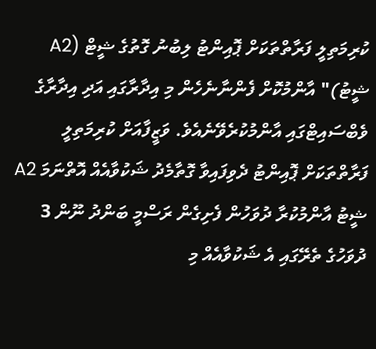ކުރިމަތިލީ ފަރާތްތަކަށް ޕޮއިންޓު ލިބުނު ގޮތުގެ ޝީޓް (A2 ޝީޓު)" އާންމުކޮށް ފެންނާނެހެން މި އިދާރާގައި އަދި އިދާރާގެ ވެބްސައިޓްގައި އާންމުކުރެވޭނެއެވެ. ވަޒީފާއަށް ކުރިމަތިލީ ފަރާތްތަކަށް ޕޮއިންޓު ދެވިފައިވާ ގޮތާމެދު ޝަކުވާއެއް އޮތްނަމަ A2 ޝީޓު އާންމުކުރާ ދުވަހުން ފެށިގެން ރަސްމީ ބަންދު ނޫން 3 ދުވަހުގެ ތެރޭގައި އެ ޝަކުވާއެއް މި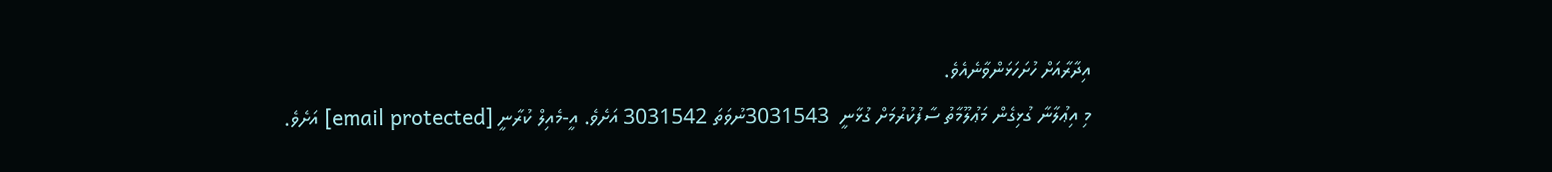އިދާރާއަށް ހުށަހަޅަންވާނެއެވެ.
މި އިޢުލާނާ ގުޅިގެން މަޢުލޫމާތު ސާފުކުރުމަށް ގުޅާނީ  3031543ނުވަތަ 3031542 އަށެވެ. އީ-މެއިލް ކުރާނީ [email protected] އަށެވެ.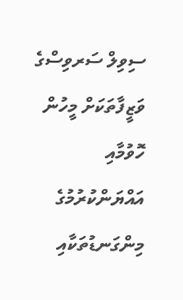ސިވިލް ސަރވިސްގެ ވަޒީފާތަކަށް މީހުން ހޮވުމާއި އައްޔަންކުރުމުގެ މިންގަނޑުތަކާއި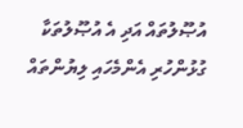އުޞޫލުތައް އަދި އެ އުޞޫލުތަކާ ގުޅުންހުރި އެންމެހައި ލިޔުންތައް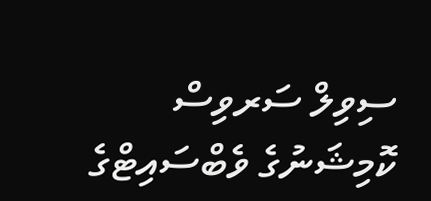ސިވިލް ސަރވިސް ކޮމިޝަނުގެ ވެބްސައިޓްގެ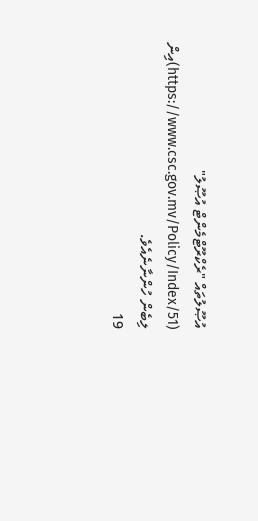އުޞޫލުތައް "ރެކްރޫޓްމެންޓް އުޞޫލު"  (https://www.csc.gov.mv/Policy/Index/51)އިން ލިބެން ހުންނާނެއެވެ.
19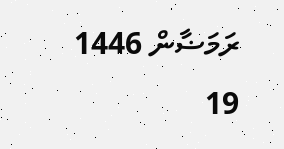ރަމަޟާން 1446
19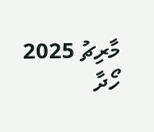މާރިޗު 2025
ހޯދާ